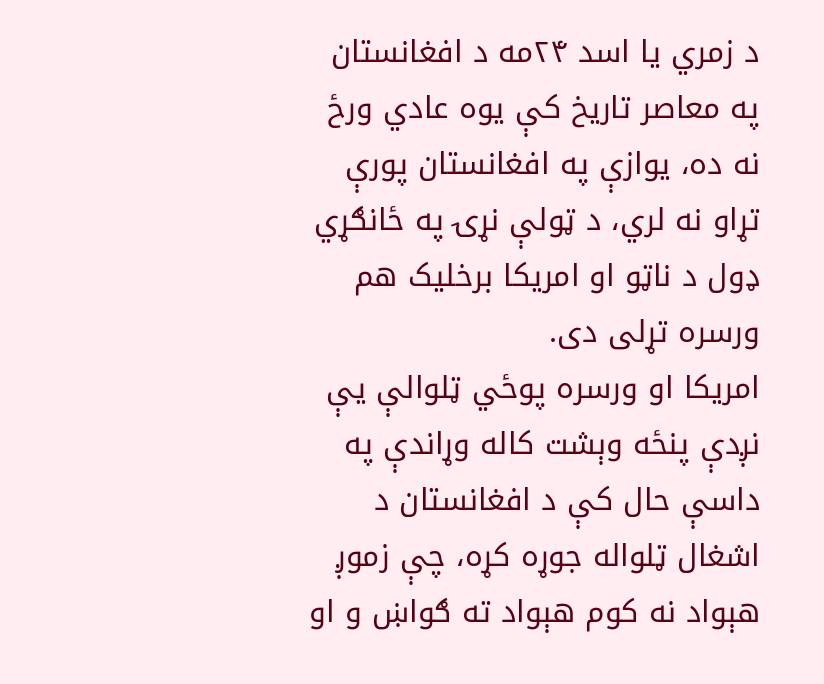د زمري یا اسد ۲۴مه د افغانستان په معاصر تاریخ کې یوه عادي ورځ نه ده، یوازې په افغانستان پورې تړاو نه لري، د ټولې نړۍ په ځانګړي ډول د ناټو او امریکا برخلیک هم ورسره تړلی دی.
امریکا او ورسره پوځي ټلوالې یې نږدې پنځه وېشت کاله وړاندې په داسې حال کې د افغانستان د اشغال ټلواله جوړه کړه، چې زموږ هېواد نه کوم هېواد ته ګواښ و او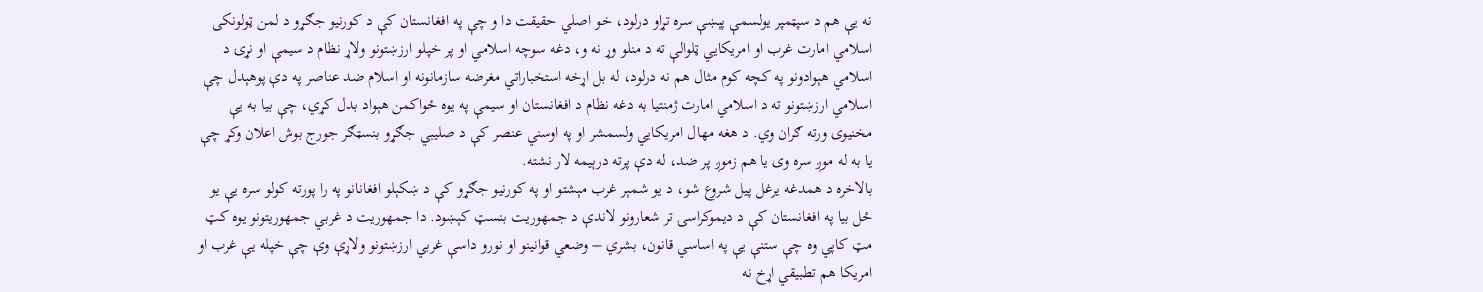نه یې هم د سپټمپر یولسمې پېښې سره تړاو درلود، خو اصلي حقیقت دا و چې په افغانستان کې د کورنیو جګړو د لمن ټولونکی اسلامي امارت غرب او امریکايي ټلوالې ته د منلو وړ نه و، دغه سوچه اسلامي او پر خپلو ارزښتونو ولاړ نظام د سیمې او نړۍ د اسلامي هېوادونو په کچه کوم مثال هم نه درلود، له بل اړخه استخباراتي مغرضه سازمانونه او اسلام ضد عناصر په دې پوهېدل چې اسلامي ارزښتونو ته د اسلامي امارت ژمنتیا به دغه نظام د افغانستان او سیمې په یوه ځواکمن هېواد بدل کړي، چې بیا به یې مخنیوی ورته ګران وي. د هغه مهال امریکايي ولسمشر او په اوسني عنصر کې د صلیبي جګړو بنسټګر جورج بوش اعلان وکړ چې یا به له موږ سره وی یا هم زموږ پر ضد، له دې پرته درېیمه لار نشته.
بالاخره د همدغه یرغل پیل شروع شو، د یو شمېر غرب مېشتو او په کورنیو جګړو کې د ښکېلو افغانانو په را پورته کولو سره یې یو ځل بیا په افغانستان کې د دیموکراسۍ تر شعارونو لاندې د جمهوریت بنسټ کېښود. دا جمهوریت د غربي جمهوریتونو یوه کټ مټ کاپي وه چې ستنې یې په اساسي قانون، بشري – وضعي قوانینو او نورو داسې غربي ارزښتونو ولاړې وې چې خپله یې غرب او امریکا هم تطبیقي اړخ نه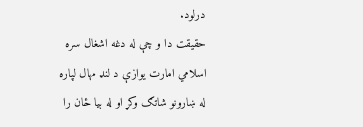درلود.
حقیقت دا و چې له دغه اشغال سره اسلامي امارت یوازې د لنډ مهال لپاره له ښارونو شاتګ وکړ او له بیا ځان را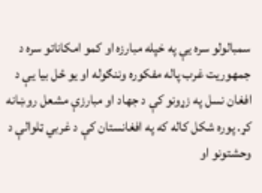سمبالولو سره یې په خپله مبارزه او کمو امکاناتو سره د جمهوریت غرب پاله مفکوره وننګوله او یو ځل بیا یې د افغان نسل په زړونو کې د جهاد او مبارزې مشعل روښانه کړ. پوره شکل کاله که په افغانستان کې د غربي ټلوالې د وحشتونو او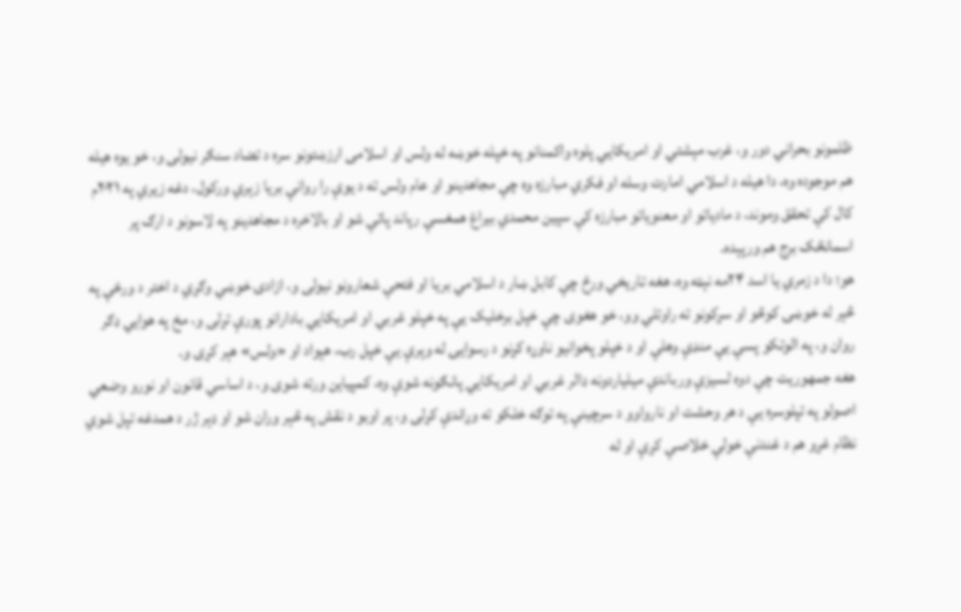ظلمونو بحراني دور و، غرب مېشتي او امریکايي پلوه واکمنانو په خپله خوښه له ولس او اسلامی ارزښتونو سره د تضاد سنګر نیولی و، خو یوه هیله هم موجوده وه، دا هیله د اسلامي امارت وسله او فکري مبارزه وه چې مجاهدینو او عام ولس ته د یوې را روانې بریا زېري ورکول، دغه زیري په ۲۰۲۱م کال کې تحقق وموند، د مادیاتو او معنویاتو مبارزه کې سپین محمدي بیراغ همغسې رپاند پاتې شو او بالاخره د مجاهدینو په لاسونو د ارګ پر اسمانڅک برج هم ورپېده.
هو؛ دا د زمري یا اسد ۲۴مه نېټه وه، هغه تاریخي ورځ چې کابل ښار د اسلامي بریا او فتحې شعارونو نیولی و، ازادۍ خوښي وګړي د اختر د ورځې په څېر له خوښۍ کوڅو او سړکونو ته راوتلي وو، خو هغوی چې خپل برخلیک یې په خپلو غربي او امریکايي بادارانو پورې تړلی و، مخ په هوايي ډګر روان و، په الوتکو پسې یې منډې وهلې او د خپلو پخوانیو ناوړه کړنو د رسوایۍ له وېرې یې خپل رب، هېواد او «ولس» هېر کړی و.
هغه جمهوریت چې دوه لسیزې ورباندې میلیاردونه ډالر غربي او امریکايي پانګونه شوې وه، کمپیاین ورته شوی و، د اساسي قانون او نورو وضعي اصولو په تپلوسره یې د هر وحشت او نارواوو د سرچینې په توګه خلکو ته وړاندې کړلی و، پر اوبو د نقش په څېر وران شو او ډېر ژر د همدغه تپل شوي نظام غړو هم د غندنې خولې خلاصې کړې او له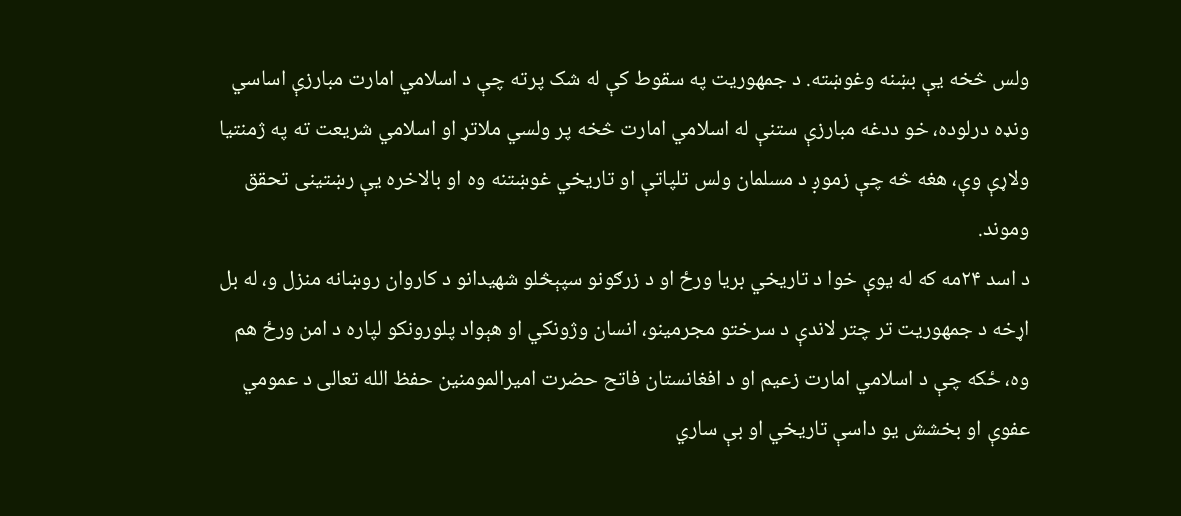ولس څخه یې بښنه وغوښته. د جمهوریت په سقوط کې له شک پرته چې د اسلامي امارت مبارزې اساسي ونډه درلوده، خو ددغه مبارزې ستنې له اسلامي امارت څخه پر ولسي ملاتړ او اسلامي شریعت ته په ژمنتیا ولاړې وې، هغه څه چې زموږ د مسلمان ولس تلپاتې او تاریخي غوښتنه وه او بالاخره یې رښتینی تحقق وموند.
د اسد ۲۴مه که له یوې خوا د تاریخي بریا ورځ او د زرګونو سپېڅلو شهیدانو د کاروان روښانه منزل و، له بل اړخه د جمهوریت تر چتر لاندې د سرختو مجرمینو، انسان وژونکي او هېواد پلورونکو لپاره د امن ورځ هم وه، ځکه چې د اسلامي امارت زعیم او د افغانستان فاتح حضرت امیرالمومنین حفظ الله تعالی د عمومي عفوې او بخشش یو داسې تاریخي او بې ساري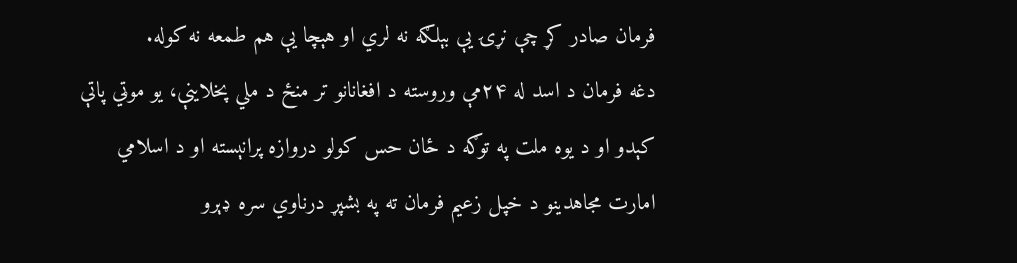فرمان صادر کړ چې نړۍ یې بېلګه نه لري او هېچا یې هم طمعه نه کوله.
دغه فرمان د اسد له ۲۴مې وروسته د افغانانو تر منځ د ملي پخلاینې، یو موټي پاتې کېدو او د یوه ملت په توګه د ځان حس کولو دروازه پرانېسته او د اسلامي امارت مجاهدینو د خپل زعیم فرمان ته په بشپړ درناوي سره ډېرو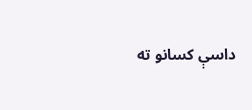داسې کسانو ته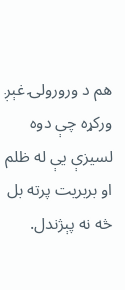هم د ورورولۍ غېږ ورکړه چې دوه لسیزې یې له ظلم او بربریت پرته بل څه نه پېژندل.